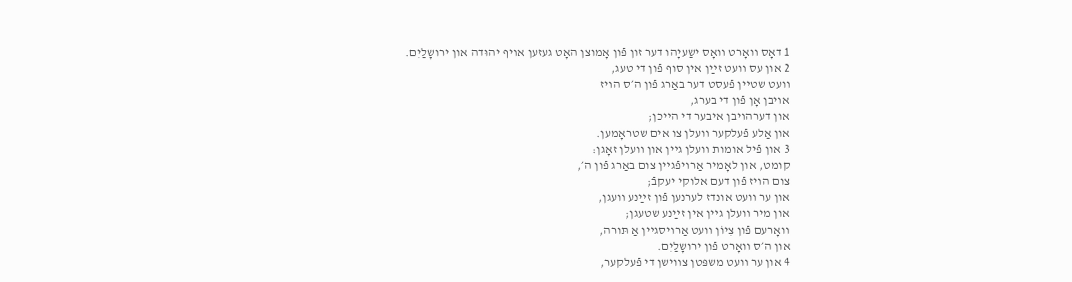1 דאָס װאָרט װאָס ישַעיָהו דער זון פֿון אָמוצן האָט געזען אױף יהוּדה און ירושָלַיִם.
2 און עס װעט זײַן אין סוף פֿון די טעג,
װעט שטײן פֿעסט דער באַרג פֿון ה׳ס הױז
אױבן אָן פֿון די בערג,
און דערהױבן איבער די הײכן;
און אַלע פֿעלקער װעלן צו אים שטראָמען.
3 און פֿיל אומות װעלן גײן און װעלן זאָגן:
קומט, און לאָמיר אַרױפֿגײן צום באַרג פֿון ה׳,
צום הױז פֿון דעם אלוקי יעקבֿ;
און ער װעט אונדז לערנען פֿון זײַנע װעגן,
און מיר װעלן גײן אין זײַנע שטעגן;
װאָרעם פֿון צִיוֹן װעט אַרױסגײן אַ תּורה,
און ה׳ס װאָרט פֿון ירושָלַיִם.
4 און ער װעט משפּטן צװישן די פֿעלקער,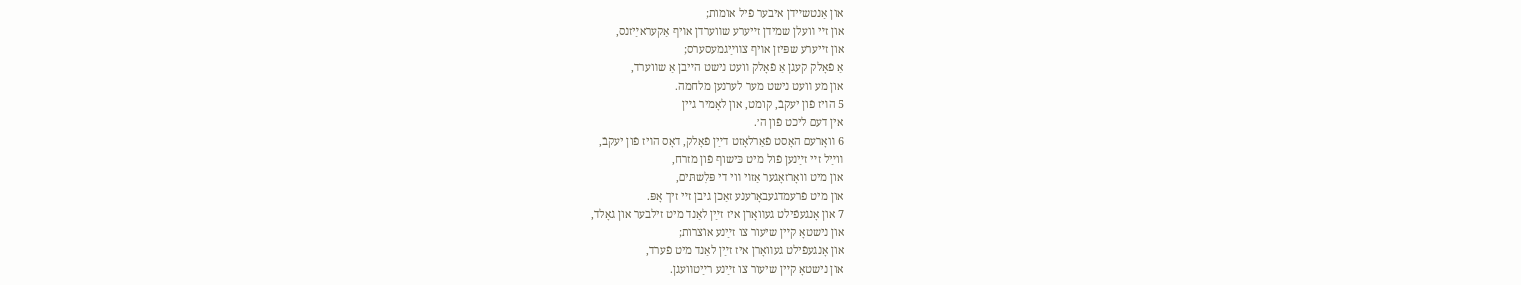און אַנטשײדן איבער פֿיל אומות;
און זײ װעלן שמידן זײערע שװערדן אױף אַקעראײַזנס,
און זײערע שפּיזן אױף צװײַגמעסערס;
אַ פֿאָלק קעגן אַ פֿאָלק װעט נישט הײבן אַ שװערד,
און מע װעט נישט מער לערנען מלחמה.
5 הױז פֿון יעקבֿ, קומט, און לאָמיר גײן
אין דעם ליכט פֿון ה׳.
6 װאָרעם האָסט פֿאַרלאָזט דײַן פֿאָלק, דאָס הױז פֿון יעקבֿ,
װײַל זײ זײַנען פֿול מיט כּישוף פֿון מזרח,
און מיט װאָרזאָגער אַזױ װי די פּלִשתּים,
און מיט פֿרעמדגעבאָרענע זאַכן גיבן זײ זיך אָפּ.
7 און אָנגעפֿילט געװאָרן איז זײַן לאַנד מיט זילבער און גאָלד,
און נישטאָ קײן שיעור צו זײַנע אוֹצרות;
און אָנגעפֿילט געװאָרן איז זײַן לאַנד מיט פֿערד,
און נישטאָ קײן שיעור צו זײַנע רײַטװעגן.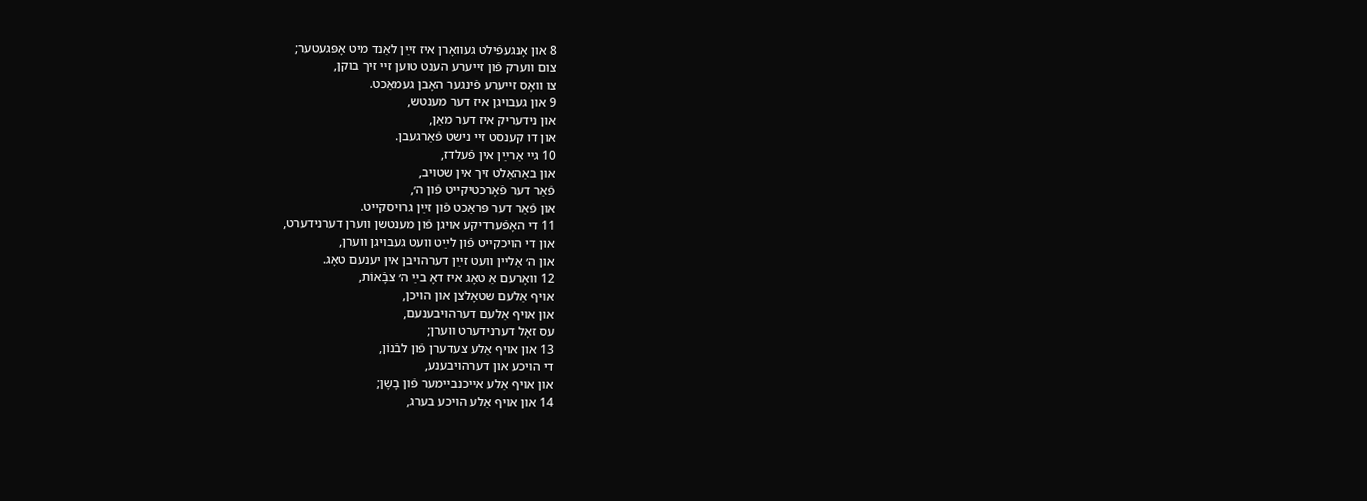8 און אָנגעפֿילט געװאָרן איז זײַן לאַנד מיט אָפּגעטער;
צום װערק פֿון זײערע הענט טוען זײ זיך בוקן,
צו װאָס זײערע פֿינגער האָבן געמאַכט.
9 און געבױגן איז דער מענטש,
און נידעריק איז דער מאַן,
און דו קענסט זײ נישט פֿאַרגעבן.
10 גײ אַרײַן אין פֿעלדז,
און באַהאַלט זיך אין שטױב,
פֿאַר דער פֿאָרכטיקײט פֿון ה׳,
און פֿאַר דער פּראַכט פֿון זײַן גרױסקײט.
11 די האָפֿערדיקע אױגן פֿון מענטשן װערן דערנידערט,
און די הױכקײט פֿון לײַט װעט געבױגן װערן,
און ה׳ אַלײן װעט זײַן דערהױבן אין יענעם טאָג.
12 װאָרעם אַ טאָג איז דאָ בײַ ה׳ צבָֿאוֹת,
אױף אַלעם שטאָלצן און הױכן,
און אױף אַלעם דערהױבענעם,
עס זאָל דערנידערט װערן;
13 און אױף אַלע צעדערן פֿון לבֿנוֹן,
די הױכע און דערהױבענע,
און אױף אַלע אײכנבײמער פֿון בָשָן;
14 און אױף אַלע הױכע בערג,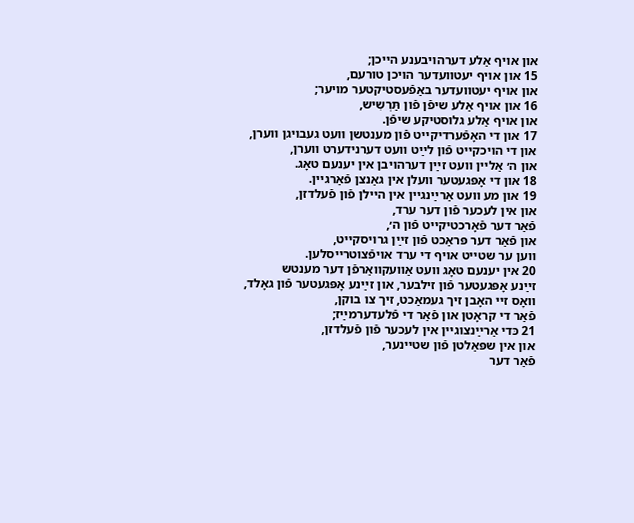און אױף אַלע דערהױבענע הײכן;
15 און אױף יעטװעדער הױכן טורעם,
און אױף יעטװעדער באַפֿעסטיקטער מױער;
16 און אױף אַלע שיפֿן פֿון תַּרְשִיש,
און אױף אַלע גלוסטיקע שיפֿן.
17 און די האָפֿערדיקײט פֿון מענטשן װעט געבױגן װערן,
און די הױכקײט פֿון לײַט װעט דערנידערט װערן,
און ה׳ אַלײן װעט זײַן דערהױבן אין יענעם טאָג.
18 און די אָפּגעטער װעלן אין גאַנצן פֿאַרגײן.
19 און מע װעט אַרײַנגײן אין הײלן פֿון פֿעלדזן,
און אין לעכער פֿון דער ערד,
פֿאַר דער פֿאָרכטיקײט פֿון ה׳,
און פֿאַר דער פּראַכט פֿון זײַן גרױסקײט,
װען ער שטײט אױף די ערד אױפֿצוטרײסלען.
20 אין יענעם טאָג װעט אַװעקװאַרפֿן דער מענטש
זײַנע אָפּגעטער פֿון זילבער, און זײַנע אָפּגעטער פֿון גאָלד,
װאָס זײ האָבן זיך געמאַכט, זיך צו בוקן,
פֿאַר די קראָטן און פֿאַר די פֿלעדערמײַז;
21 כּדי אַרײַנצוגײן אין לעכער פֿון פֿעלדזן,
און אין שפּאַלטן פֿון שטײנער,
פֿאַר דער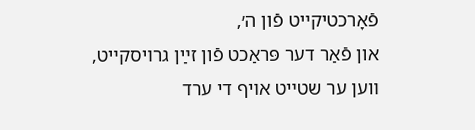פֿאָרכטיקײט פֿון ה׳,
און פֿאַר דער פּראַכט פֿון זײַן גרױסקײט,
װען ער שטײט אױף די ערד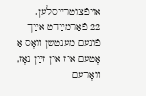אױפֿצוטרײסלען.
22 פֿאַרמײַדט אײַך פֿונעם מענטשן װאָס אַ אָטעם איז אין זײַן נאָז,
װאָרעם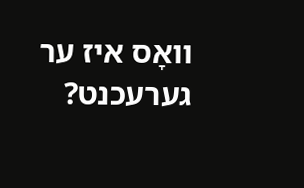װאָס איז ער גערעכנט?